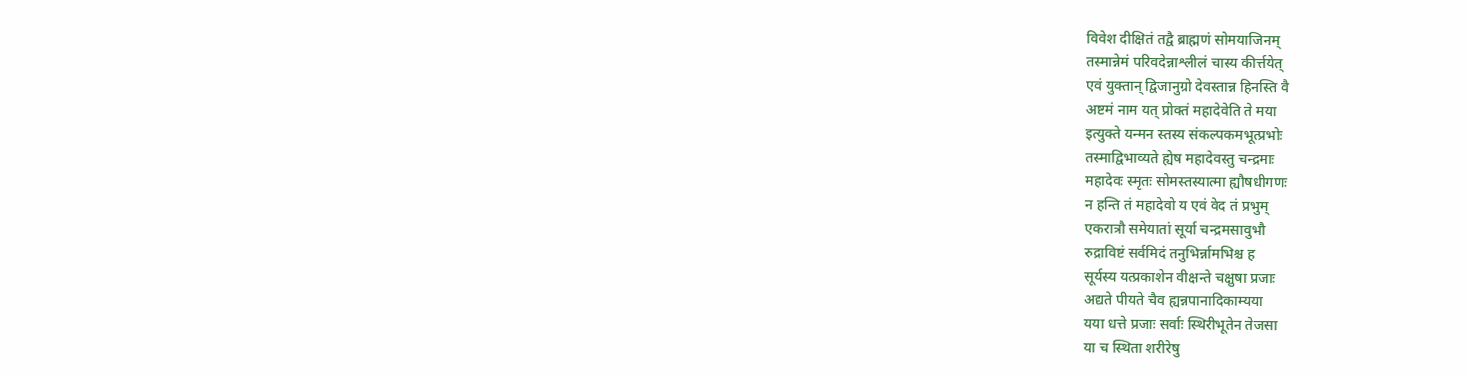विवेश दीक्षितं तद्वै ब्राह्मणं सोमयाजिनम्
तस्मान्नेमं परिवदेन्नाश्लीलं चास्य कीर्त्तयेत्
एवं युक्तान् द्विजानुग्रो देवस्तान्न हिनस्ति वै
अष्टमं नाम यत् प्रोक्तं महादेवेति ते मया
इत्युक्ते यन्मन स्तस्य संकल्पकमभूत्प्रभोः
तस्माद्विभाव्यते ह्येष महादेवस्तु चन्द्रमाः
महादेवः स्मृतः सोमस्तस्यात्मा ह्यौषधीगणः
न हन्ति तं महादेवो य एवं वेद तं प्रभुम्
एकरात्रौ समेयातां सूर्या चन्द्रमसावुभौ
रुद्राविष्टं सर्वमिदं तनुभिर्न्नामभिश्च ह
सूर्यस्य यत्प्रकाशेन वीक्षन्ते चक्षुषा प्रजाः
अद्यते पीयते चैव ह्यन्नपानादिकाम्यया
यया धत्ते प्रजाः सर्वाः स्थिरीभूतेन तेजसा
या च स्थिता शरीरेषु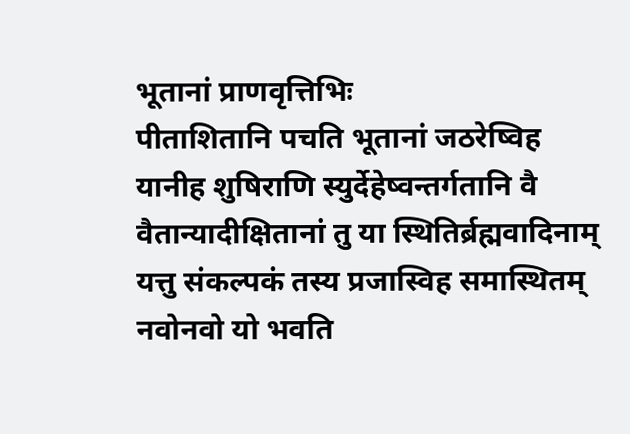भूतानां प्राणवृत्तिभिः
पीताशितानि पचति भूतानां जठरेष्विह
यानीह शुषिराणि स्युर्देहेष्वन्तर्गतानि वै
वैतान्यादीक्षितानां तु या स्थितिर्ब्रह्मवादिनाम्
यत्तु संकल्पकं तस्य प्रजास्विह समास्थितम्
नवोनवो यो भवति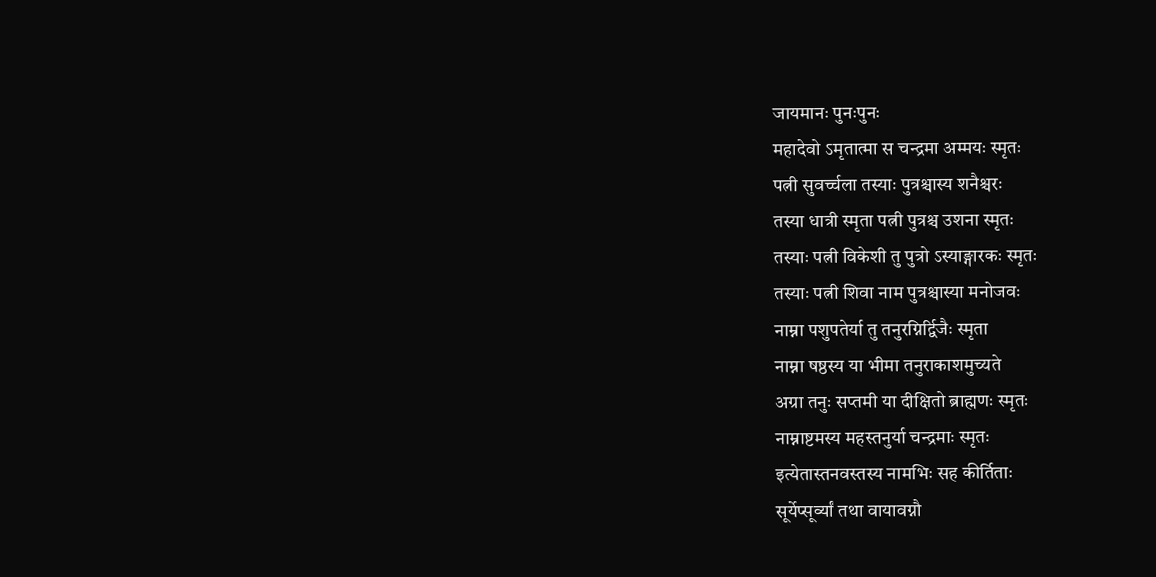जायमानः पुनःपुनः
महादेवो ऽमृतात्मा स चन्द्रमा अम्मयः स्मृतः
पत्नी सुवर्च्चला तस्याः पुत्रश्चास्य शनैश्चरः
तस्या धात्री स्मृता पत्नी पुत्रश्च उशना स्मृतः
तस्याः पत्नी विकेशी तु पुत्रो ऽस्याङ्गारकः स्मृतः
तस्याः पत्नी शिवा नाम पुत्रश्चास्या मनोजवः
नाम्ना पशुपतेर्या तु तनुरग्निर्द्विजैः स्मृता
नाम्ना षष्ठस्य या भीमा तनुराकाशमुच्यते
अग्रा तनुः सप्तमी या दीक्षितो ब्राह्मणः स्मृतः
नाम्नाष्टमस्य महस्तनुर्या चन्द्रमाः स्मृतः
इत्येतास्तनवस्तस्य नामभिः सह कीर्तिताः
सूर्येप्सूर्व्यां तथा वायावग्नौ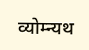व्योम्न्यथ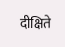दीक्षिते